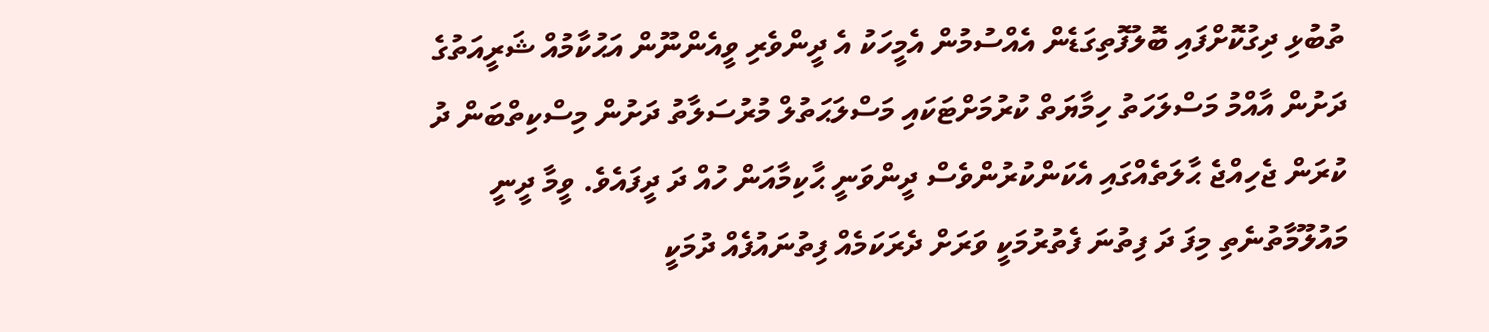ތުބުޅި ދިގުކޮށްފައި ބޮލުފޮތިގަޑެން އެއްސުމުން އެމީހަކު އެ ދީންވެރި ވީއެންނޫން އަޙުކާމުއް ޝަރީއަތުގެ ދަށުން އާއްމު މަސްލަހަތު ހިމާޔަތް ކުރުމަށްޓަކައި މަސްލަޙަތުލް މުރުސަލާތު ދަށުން މިސްކިތްބަން ދު ކުރަން ޖެހިއްޖެ ޙާލަތެއްގައި އެކަންކުރުންވެސް ދީންވަނީ ޙާކިމާއަން ހުއް ދަ ދީފައެވެ. ވީމާ ދީނީ މައުލޫމާތުނެތި މިފަ ދަ ފިތުނަ ފެތުރުމަކީ ވަރަށް ދެރަކަމެއް ފިތުނައުފެއް ދުމަކީ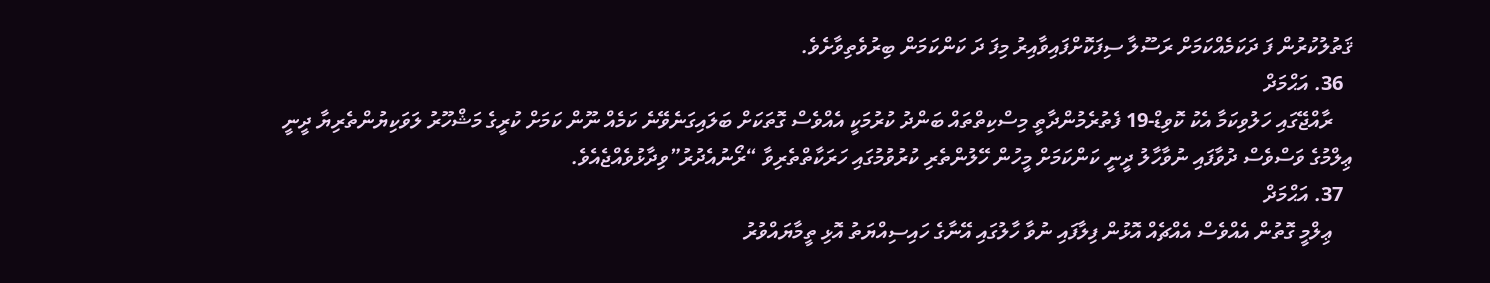ޤަތުލުކުރުން ފަ ދަކަމެއްކަމަށް ރަސޫލާ ސިފަކޮށްފައިވާއިރު މިފަ ދަ ކަންކަމަން ބިރުވެތިވާށެވެ.
  36. އަޙްމަދް
    ރާއްޖޭގައި ހަލުވިކަމާ އެކު ކޮވިޑް-19 ފެތުރެމުންދާތީ މިސްކިތްތައް ބަންދު ކުރުމަކީ އެއްވެސް ގޮތަކަށް ބަލައިގަނެވޭނެ ކަމެއް ނޫން ކަމަށް ކުރީގެ މަޝްހޫރު ލަވަކިޔުންތެރިޔާ ދީނީ ޢިލްމުގެ ވަސްވެސް ދުވާފައި ނުވާހާލު ދީނީ ކަންކަމަށް މީހުން ހޭލުންތެރި ކުރުވުމުގައި ހަރަކާތްތެރިވާ “ރޯނުއެދުރު”ވިދާޅުވެއްޖެއެވެ.
  37. އަޙްމަދް
    ޢިލްމީ ގޮތުން އެއްވެސް އެއްޗެއް އޮޅުން ފިލާފައި ނުވާ ހާލުގައި އޭނާގެ ހައިސިއްޔަތު އޮޅި ތީމާޔައްވުރު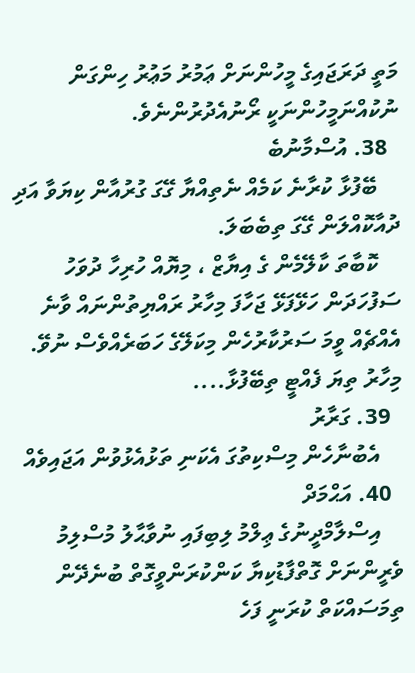މަތީ ދަރަޖައިގެ މީހުންނަށް ޢަމުރު މަޢުރު ހިންގަން ނުކުއްނަމީހުންނަކީ ރޯނުއެދުރުންނެވެ.
  38. އުސްމާނުބެ
    ބޭފުޅާ ކުރާނެ ކަމެއް ނެތިއްޔާ ގޭގަ ގުރުއާން ކިޔަވާ އަދި ދުއާކޮއްލަން ގޭގަ ތިބެބަލަ.
    ކޮބާތަ ކާލޭމެން ގެ އިޔާޒް ، މިޔޮއް ހުރިހާ ދުވަހު ސަފުހަދަން ހަޅޭފަޅޭ ޖަހާފަ މިހާރު ރައްޔިތުންނައް ވާނެ އެއްޗެއް ވީމަ ސަރުކާރުހެން މިކަލޭގެ ހަބަރެއްވެސް ނުވޭ. މިހާރު ތިޔަ ފެއްޓީ ތިބޭފުޅާ....
  39. ގަރާރު
    އެބުނާހެން މިސްކިތުގަ އެކަނި ތަޅުއެޅުވުން އަޖައިވެއް
  40. އަޙްމަދް
    އިސްލާމްދީނުގެ ޢިލްމު ލިބިފައި ނުވާޙާލު މުސްލިމު ވެރީންނަށް ގޮތްފާޑުކިޔާ ކަންކުރަންވީގޮތް ބުނެދޭން ތިމަސައްކަތް ކުރަނީ ފަހެ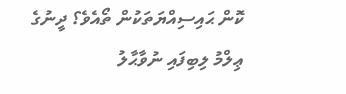ކޮން ޙައިސިއްޔަތަކުން ތޯއެވެ؟ ދީނުގެ ޢިލްމު ލިބިފައި ނުވާޙާލު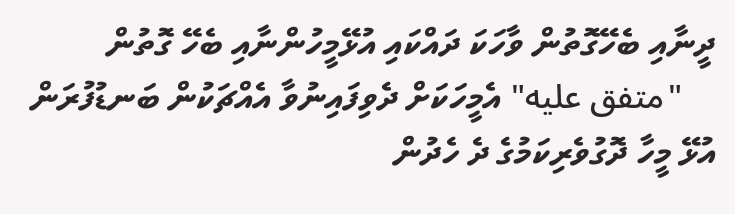ދީނާއި ބެހޭގޮތުން ވާހަކަ ދައްކައި އުޅޭމީހުންނާއި ބެހޭ ގޮތުން
    "متفق عليه" އެމީހަކަށް ދެވިފައިނުވާ އެއްޗަކުން ބަނޑުފުރަން އުޅޭ މީހާ ދޮގުވެރިކަމުގެ ދެ ހެދުން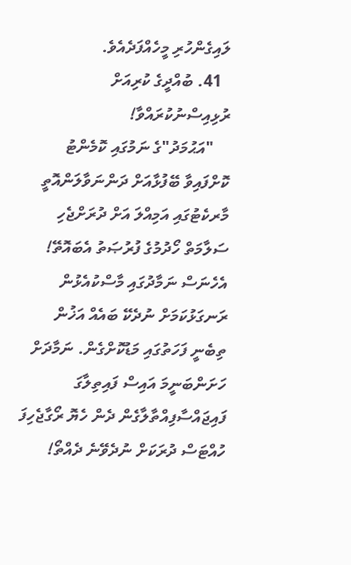ލައިގެންހުރި މީހެއްފަދެއެވެ.
  41. ބުއްދީގެ ކުރިއަށް ރުޅިއިސްނުކުރައްވާ!
    "އަޙުމަދު"ގެ ނަމުގައި ކޮމެންޓު ކޮށްފައިވާ ބޭފުޅާއަށް ދަންނަވާލަންއޮތީ މާރކެޓުގައި އަމިއްލަ އަށް ދުރަށްޖެހި ސަލާމަތް ހޯދުމުގެ ފުރުޞަތު އެބައޮތޭ! އެހެނަސް ނަމާދުގައި މާސްކުއެޅުން ރަނގަޅުކަމަށް ނުދެކޭ ބައެއް އަޚުން ތިބެނީ ފަހަތުގައި މަޑުކޮށްގެން. ނަމާދަށް ހަށަންބަނީމަ އައިސް ފައިތިލާގަ ފައިޖައްސާފިއްތާލާގެން ދެން ހެޔޮ ރޯގާޖެހިފަ ހުއްޓަސް ދުރަކަށް ނުދެވޭނެ ދެއްތޯ!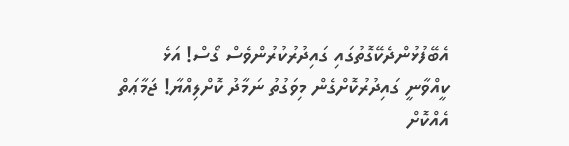އެބޭފުޅުންދެކޭގޮތުގައި ގައިދުރުކުރުންވެސް ގޯސް! އަޅެ ކީއްވާނީ ގައިދުރުކޮށްގެން މިވަގުތު ނަމާދު ކޮށްލިއްޔާ! ޖަމާޢަތް އެއްކޮށް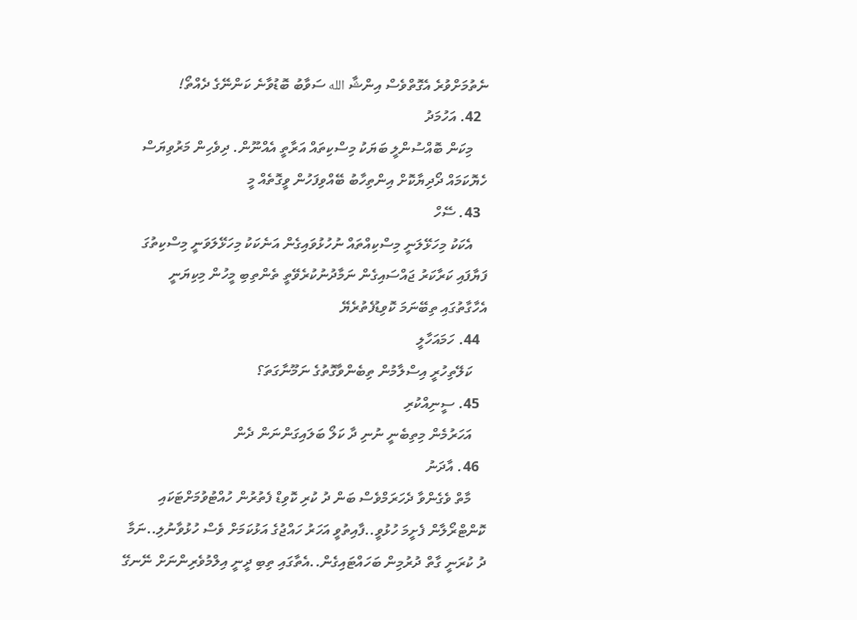ނެތުމަށްވުރެ އެގޮތްވެސް އިންޝާ الله ސަވާބު ބޮޑުވާނެ ކަންނޭގެ ދެއްތޯ!
  42. އަހުމަދު
    މިކަން ބޮއްސުންލީ ބަޔަކު މިސްކިތައް އަރާތީ އެއްނޫން. ދިވެހިން މަރުވިޔަސް ހެޔޮކަމައް ދޯދިޔާކޮށް އިންތިހާބު ބޭއްވިފަހުން ވީގޮތެއް މީ
  43. ސޭހް
    އެކަކު މިހަޅޭލަނީ މިސްކިއްތައް ނުހުޅުވައިގެން އަނެކަކު މިހަޅޭލަވަނީ މިސްކިތުގަ ފަޔާފައި ކަރާކަރު ޖައްސައިގެން ނަމާދުނުކުރެވޭތީ ތެންތިބި މީހުން މިކިޔަނީ އެހާގާތުގައި ތިބޭނަމަ ކޮވިޑުފެތުރެޔޭ
  44. ހަމައަހާލީ
    ކަލޭތިހުރީ އިސްލާމުން ތިބެންވާގޮތުގެ ނަމޫނާގަތަ؟
  45. ސީނިއްކުރި
    އަހަރުމެން މިތިބެނީ ނުނި ދާ ކަލޯ ބަލައިގަންނަން ދެން
  46. އާދަނު
    މާތް ވެގެންވާ ދެހަރަމްވެސް ބަން ދު ކުރި ކޮވިޑް ފެތުރުން ހުއްޓުވުމަށްޓަކައި ކޮންޓްރޯލާން ފެށީމަ ހުޅުވީ..ފާއިތުވީ އަހަރު ހައްޖުގެ އަޅުކަމަށް ވެސް ހުޅުވާނުލި..ނަމާ ދު ކުރަނީ ގާތް ދުރުމިން ބަހައްޓައިގެން..އެތާގައި ތިބި ދީނީ އިލްމުވެރިންނަށް ނޭނގޭ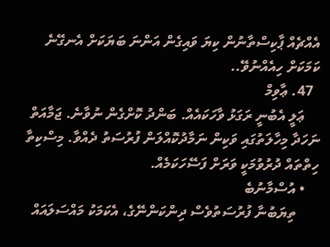އެއްޗެއް ޕާކިސްތާނުން ކިޔަ ވައިގެން އަންނަ ބަޔަކަށް އެނގޭނެ ކަމަކަށް ހިއެއްނުވޭ..
  47. ޢާވިމް
    ޢަލީ އެބުނީ ރަގަޅު ވާހަކައެއް. ބަންދު ކޮށްގެން ނުވާނެ. ޖަމާއަތް ނަހަދާ މިހާލަތުގައި ވަކިން ނަމާދުކޮއްލަން ފުރުސަތު ދެއްވާ. މިސްކިތާ ހިތްތައް ދުރުވުމަކީ ވަރަށް ފަސޭހަކަމެއް.
    • އުސްމާނުބެ
      ތިޔަބުނާ ފުރުސަތުވެސް ދިންކަންނޭގެ، އެކަމަކު މައްސަލައައް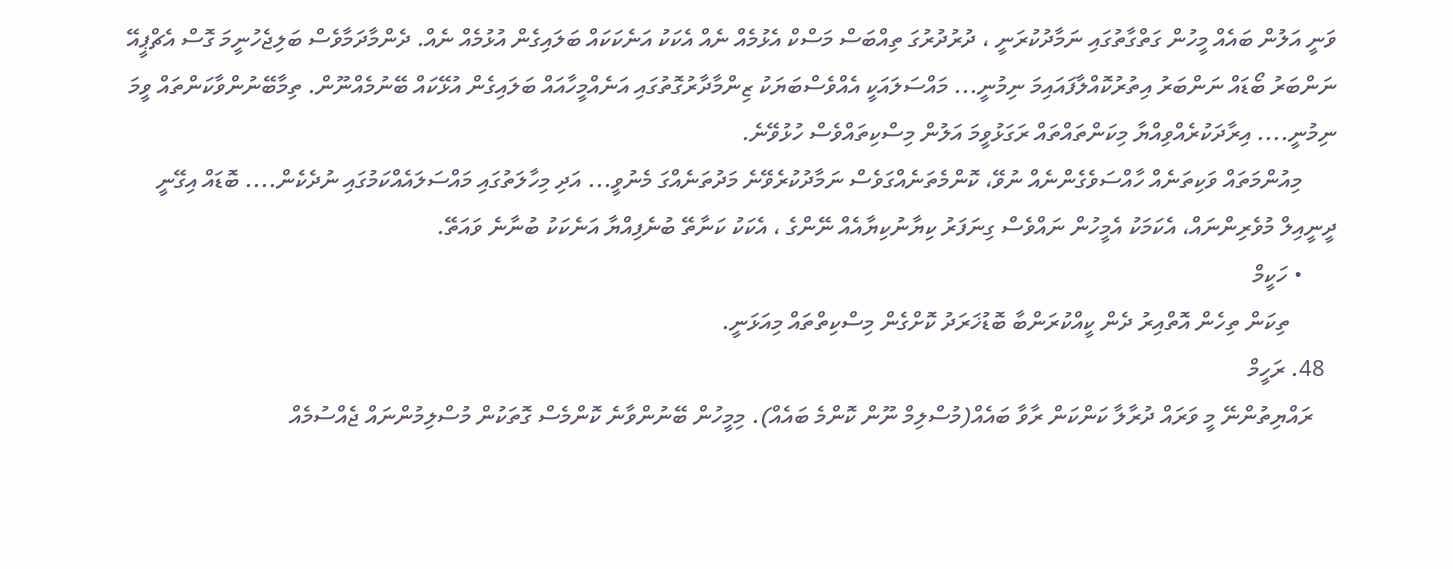ވަނީ އަލުން ބައެއް މީހުން ގަތްގާތުގައި ނަމާދުކުރަނީ ، ދުރުދުރުގަ ތިއްބަސް މަސްކް އެޅުމެއް ނެއް އެކަކު އަނެކަކައް ބަލައިގެން އުޅުމެއް ނެއް. ދެންމާދަމާވެސް ބަލިޖެހުނީމަ ގޮސް އެޗްޕީއޭ ނަންބަރު ބޯޑައް ނަންބަރު އިތުރުކޮއްލާފައައިމަ ނިމުނީ... މައްސަލައަކީ އެއްވެސްބަޔަކު ޒިންމާދާރުގޮތުގައި އަނެއްމީހާއައް ބަލައިގެން އުޅޭކައް ބޭނުމެއްނޫން. ތިމާބޭނުންވާކަންތައް ވީމަ ނިމުނީ.... އިރާދަކުރެއްވިއްޔާ މިކަންތައްތައް ރަގަޅުވީމަ އަލުން މިސްކިތައްވެސް ހުޅުވޭނެ.
      މިއުންމަތައް ވަކިތަނެއް ހާއްސަވެގެންނެއް ނުވޭ، ކޮންމެތަނެއްގަވެސް ނަމާދުކުރެވޭނެ މަދުތަނެއްގަ މެނުވީ... އަދި މިހާލަތުގައި މައްސަލައެއްކަމުގައި ނުދެކެން.... ބޮޑައް އިގޭނީ ދީނީއިލް މުވެރިންނައް، އެކަމަކު އެމީހުން ނައްވެސް ގިނަފަރު ކިޔާނުކިޔާއެއް ނޭންގެ ، އެކަކު ކަނާތޭ ބުނެފިއްޔާ އަނެކަކު ބުނާނެ ވައަތޭ.
      • ހަކީމް
        ތިކަން ތިހެން އޮތްއިރު ދެން ކީއްކުރަންބާ ބޮޑުޚަރަދު ކޮށްގެން މިސްކިތްތައް މިއަޅަނީ.
  48. ރަހީމް
    ރައްޔިތުންނޭ މީ ވަރައް ދުރާލާ ކަންކަން ރާވާ ބައެއް(މުސްލިމް ނޫން ކޮންމެ ބައެއް). މިމީހުން ބޭނުންވާނެ ކޮންމެސް ގޮތަކުން މުސްލިމުންނައް ޖެއްސުމެއް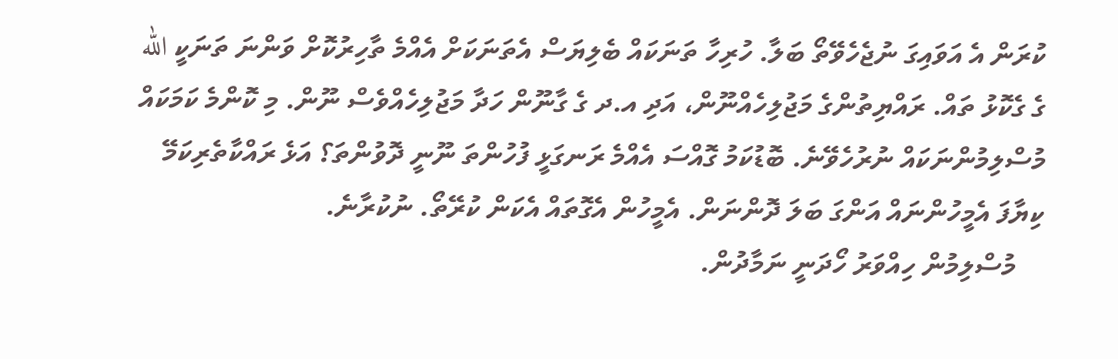ކުރަން އެ އަވައިގަ ނުޖެހެވޭތޯ ބަލާ. ހުރިހާ ތަނަކައް ބެލިޔަސް އެތަނަކަށް އެއްމެ ތާހިރުކޮށް ވަންނަ ތަނަކީ الله ގެ ގެކޮޅު ތައް. ރައްޔިތުންގެ މަޖުލިހެއްނޫން، އަދި އ.ދ ގެ ގާނޫން ހަދާ މަޖުލިހެއްވެސް ނޫން. މި ކޮންމެ ކަމަކައް މުސްލިމުންނަކައް ނުރުހެވޭނެ. ބޮޑުކަމު ގޮއްސަ އެއްމެ ރަނގަޅީ ފުހުންތަ ނޫނީ ދޮވުންތަ؟ އަޅެ ރައްކާތެރިކަމޭ ކިޔާފަ އެމީހުންނައް އަންގަ ބަލަ ދޮންނަން. އެމީހުން އެގޮތައް އެކަން ކުރޭތޯ. ނުކުރާނެ.
    މުސްލިމުން ހިއްވަރު ހޯދަނީ ނަމާދުން.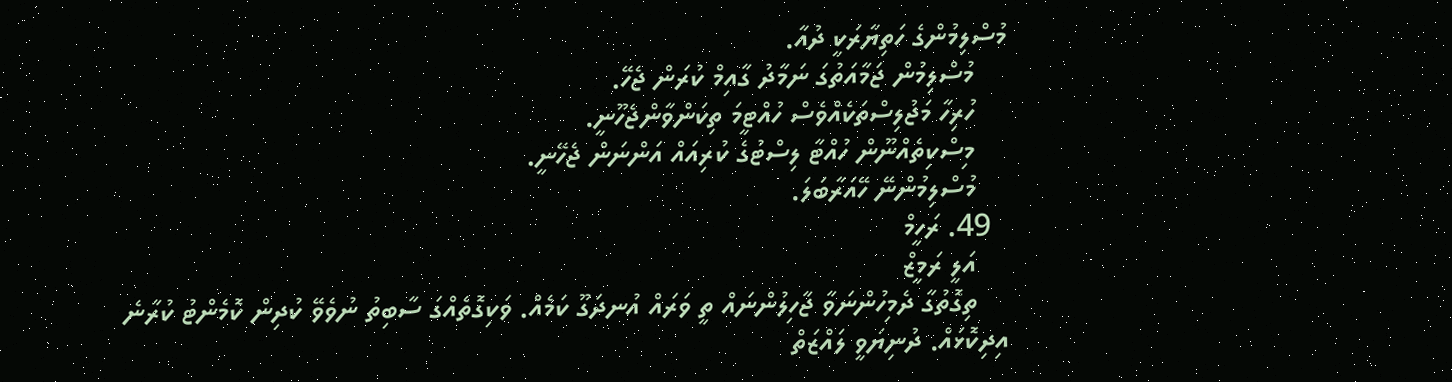މުސްލިމުންގެ ހަތިޔާރަކީ ދުއާ.
    މުސްލިމުން ޖަމާއަތުގަ ނަމާދު ގާއިމް ކުރަން ޖެހޭ.
    ހުރިހާ މަޖުލިސްތަކެއްވެސް ހުއްޓީމަ ތިކަންވާންޖެހޫނީ.
    މިސްކިތެއްނޫން ހުއްޓާ ލިސްޓުގެ ކުރިއައް އަންނަން ޖެހޭނީ.
    މުސްލިމުންނޭ ހޭއަރާބަލަ.
  49. ރަހީމް
    އަލީ ރަމީޒް
    ތިގޮތުގާ ދެމިހުންނަވާ ޖާހިލުންނައް ތީ ވަރައް އުނދަގޫ ކަމެއް. ވަކިގޮތެއްގަ ސާބިތު ނުވެވޭ ކުދިން ކޮމެންޓު ކުރާނެ އިދިކޮޅައް. ދުނިޔަވީ ލައްޒަތް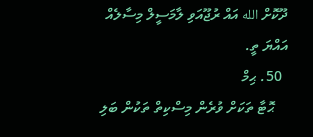ދޫކޮށް الله އައް ރުޖޫއަވި ލާމަސީލް މިސާލެއް އައްޔަ ތީ.
  50. ޙިމް
    ޙޮޓާ ތަކަށް ވުރެން މިސްކިތް ތަކުން ބަލި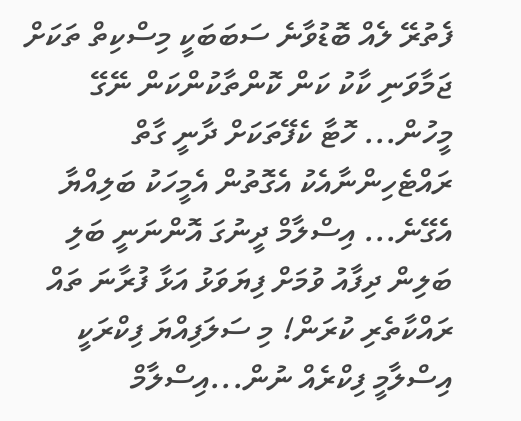ފެތުރޭ ލެއް ބޮޑުވާނެ ސަބަބަކީ މިސްކިތް ތަކަށް ޖަމާވަނި ކާކު ކަން ކޮންތާކުންކަން ނޭގޭ މީހުން... ހޮޓާ ކެފޭތަކަށް ދާނީ ގާތް ރައްޓެހިންނާއެކު އެގޮތުން އެމީހަކު ބަލިއްޔާ އެގޭނެ... އިސްލާމް ދީނުގަ އޮންނަނީ ބަލި ބަލިން ދިފާއު ވުމަށް ފިޔަވަޅު އަޅާ ފުރާނަ ތައް ރައްކާތެރި ކުރަން! މި ސަލަފިއްޔަ ފިކްރަކީ އިސްލާމީ ފިކްރެއް ނުން...އިސްލާމް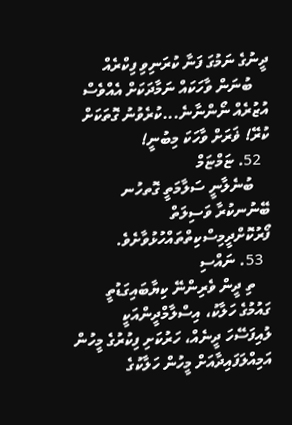ދީނުގެ ނަމުގަ ފަނާ ކުރަނިވި ފިކްރެއް
    ބުނަން ވާހަކައް ނަމާދަކަށް އެއްވެސް އުޒުރެއް ނޯންނާނެ...ކުރެވުނު ގޮތަކަށް ކުރޭ! ޥަރަށް ވާހަކަ މިބުނީ!
  52. ޏަމްޏަމް
    ބުނެލާނީ ސަލާމަތީ ގޮތހުނ ބޭނުނކުރާ ވަސިލަތް ފޯރުކޮށްދީމިސްކިތްތައްހުޅުވާށެވެ.
  53. ނައްސި
    ތި ދީން ވެރިންނޭ ކިޔާބައިގަޑުތީ ގައުމުގެ ހަލާކު، އިސްލާމްދީންއަކީ ލުއިފަސޭހަ ދީނެއް، ހަރުކަށި ފިކުރުގެ މީހުން އަމިއްލަފައިދާއަށް މީހުން ހަލާކުގެ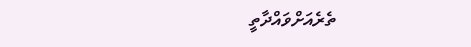ތެރެއަށްވައްދާތީ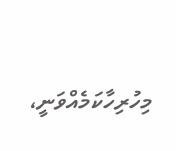މިހުރިހާކަމެއްވަނީ،